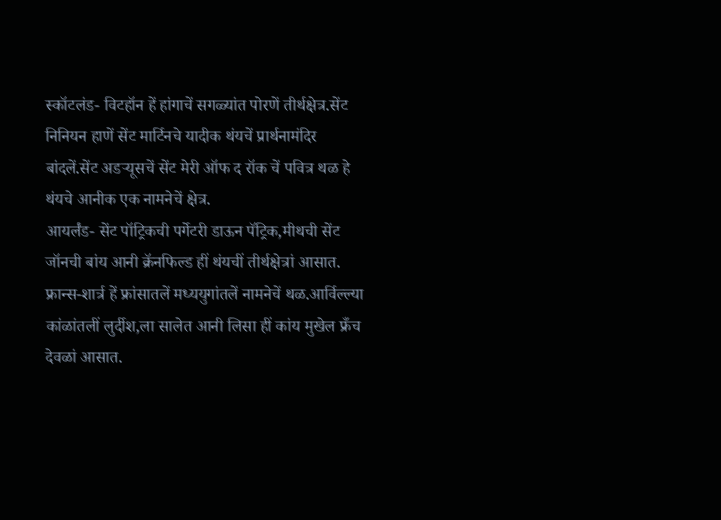स्कॉटलंड- विटहॉन हें हांगाचें सगळ्यांत पोरणें तीर्थक्षेत्र.सेंट निनियन हाणें सेंट मार्टिनचे यादीक थंयचें प्रार्थनामंदिर बांदलें.सेंट अडऱ्यूसचें सेंट मेरी ऑफ द रॉक चें पवित्र थळ हे थंयचे आनीक एक नामनेचें क्षेत्र.
आयर्लंड- सेंट पॉट्रिकची पर्गेटरी डाऊन पॅट्रिक,मीथची सेंट जॉनची बांय आनी क्रॅनफिल्ड हीं थंयचीं तीर्थक्षेत्रां आसात. फ्रान्स-शार्त्र हें फ्रांसातलें मध्ययुगांतलें नामनेचें थळ.आर्विल्ल्या कांळांतलीं लुर्दीश,ला सालेत आनी लिसा हीं कांय मुखेल फ्रँच देवळां आसात.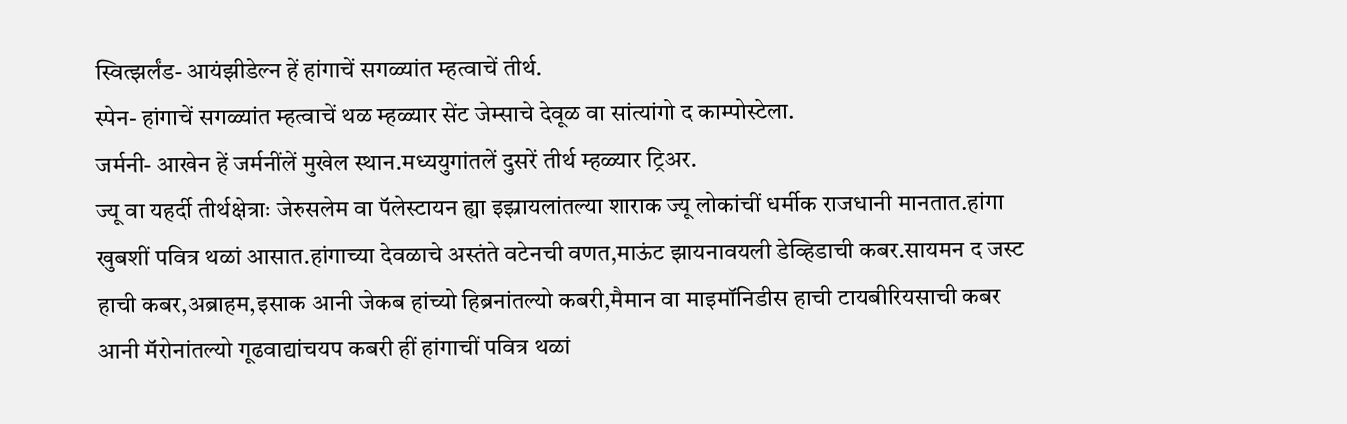स्वित्झर्लंड- आयंझीडेल्न हें हांगाचें सगळ्यांत म्हत्वाचें तीर्थ.
स्पेन- हांगाचें सगळ्यांत म्हत्वाचें थळ म्हळ्यार सेंट जेम्साचे देवूळ वा सांत्यांगो द काम्पोस्टेला.
जर्मनी- आखेन हें जर्मनींलें मुखेल स्थान.मध्ययुगांतलें दुसरें तीर्थ म्हळ्यार ट्रिअर.
ज्यू वा यहर्दी तीर्थक्षेत्राः जेरुसलेम वा पॅलेस्टायन ह्या इझ्रायलांतल्या शाराक ज्यू लोकांचीं धर्मीक राजधानी मानतात.हांगा खुबशीं पवित्र थळां आसात.हांगाच्या देवळाचे अस्तंते वटेनची वणत,माऊंट झायनावयली डेव्हिडाची कबर.सायमन द जस्ट हाची कबर,अब्राहम,इसाक आनी जेकब हांच्यो हिब्रनांतल्यो कबरी,मैमान वा माइमॉनिडीस हाची टायबीरियसाची कबर आनी मॅरोनांतल्यो गूढवाद्यांचयप कबरी हीं हांगाचीं पवित्र थळां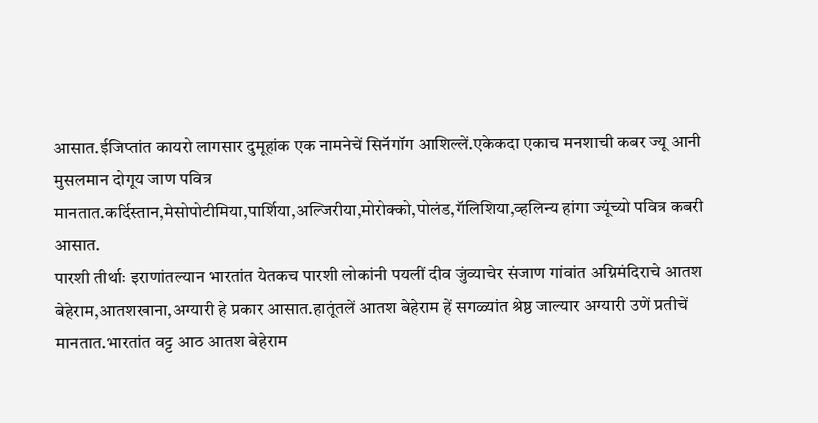आसात.ईजिप्तांत कायरो लागसार दुमूहांक एक नामनेचें सिनॅगॉग आशिल्लें.एकेकदा एकाच मनशाची कबर ज्यू आनी मुसलमान दोगूय जाण पवित्र मानतात.कर्दिस्तान,मेसोपोटीमिया,पार्शिया,अल्जिरीया,मोरोक्को,पोलंड,गॅलिशिया,व्हलिन्य हांगा ज्यूंच्यो पवित्र कबरी आसात.
पारशी तीर्थाः इराणांतल्यान भारतांत येतकच पारशी लोकांनी पयलीं दीव जुंव्याचेर संजाण गांवांत अग्निमंदिराचे आतश बेहेराम,आतशखाना,अग्यारी हे प्रकार आसात.हातूंतलें आतश बेहेराम हें सगळ्यांत श्रेष्ठ जाल्यार अग्यारी उणें प्रतीचें मानतात.भारतांत वट्ट आठ आतश बेहेराम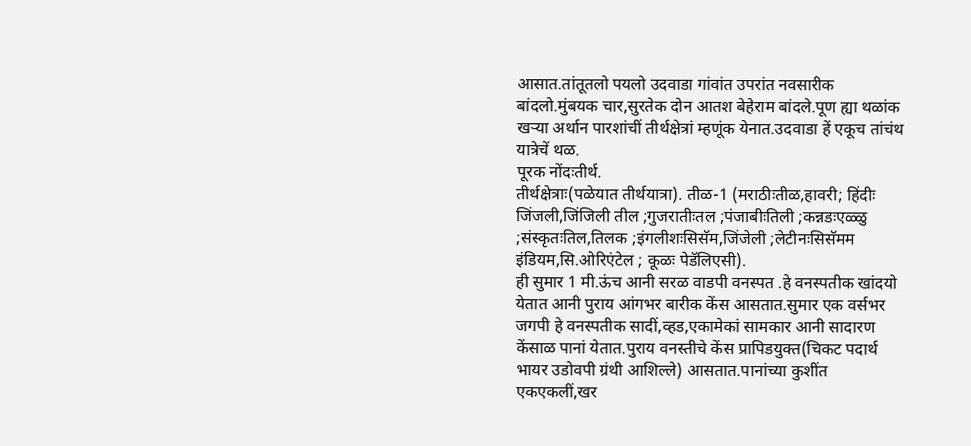आसात.तांतूतलो पयलो उदवाडा गांवांत उपरांत नवसारीक बांदलो.मुंबयक चार,सुरतेक दोन आतश बेहेराम बांदले.पूण ह्या थळांक खऱ्या अर्थान पारशांचीं तीर्थक्षेत्रां म्हणूंक येनात.उदवाडा हें एकूच तांचंथ यात्रेचें थळ.
पूरक नोंदःतीर्थ.
तीर्थक्षेत्राः(पळेयात तीर्थयात्रा). तीळ-1 (मराठीःतीळ,हावरी; हिंदीः जिंजली,जिंजिली तील ;गुजरातीःतल ;पंजाबीःतिली ;कन्नडःएळ्ळु ;संस्कृतःतिल,तिलक ;इंगलीशःसिसॅम,जिंजेली ;लेटीनःसिसॅमम इंडियम,सि.ओरिएंटेल ; कूळः पेडॅलिएसी).
ही सुमार 1 मी.ऊंच आनी सरळ वाडपी वनस्पत .हे वनस्पतीक खांदयो येतात आनी पुराय आंगभर बारीक केंस आसतात.सुमार एक वर्सभर जगपी हे वनस्पतीक सादीं,व्हड,एकामेकां सामकार आनी सादारण केंसाळ पानां येतात.पुराय वनस्तीचे केंस प्रापिडयुक्त(चिकट पदार्थ भायर उडोवपी ग्रंथी आशिल्ले) आसतात.पानांच्या कुशींत एकएकलीं,खर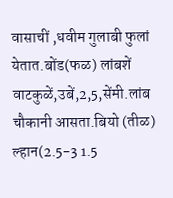वासाचीं ,धवीम गुलाबी फुलां येतात.बोंड(फळ) लांबशें वाटकुळें,उबें,2,5,सेंमी.लांब चौकानी आसता.बियो (तीळ) ल्हान(2.5-3 1.5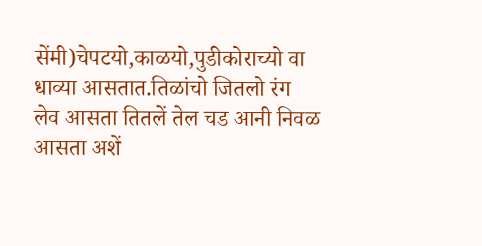सेंमी)चेपटयो,काळयो,पुडीकोराच्यो वा धाव्या आसतात.तिळांचो जितलो रंग लेव आसता तितलें तेल चड आनी निवळ आसता अशें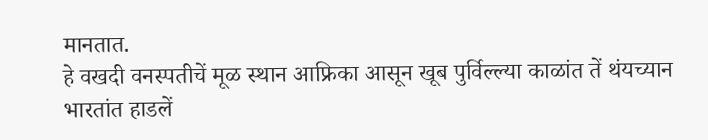मानतात.
हे वखदी वनस्पतीचें मूळ स्थान आफ्रिका आसून खूब पुर्विल्ल्या काळांत तें थंयच्यान भारतांत हाडलें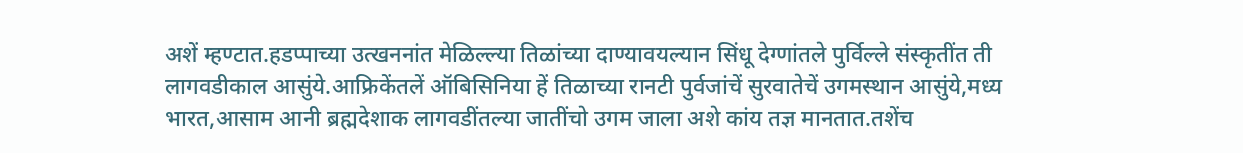अशें म्हण्टात.हडप्पाच्या उत्खननांत मेळिल्ल्या तिळांच्या दाण्यावयल्यान सिंधू देग्णांतले पुर्विल्ले संस्कृतींत ती लागवडीकाल आसुंये.आफ्रिकेंतलें ऑबिसिनिया हें तिळाच्या रानटी पुर्वजांचें सुरवातेचें उगमस्थान आसुंये,मध्य भारत,आसाम आनी ब्रह्मदेशाक लागवडींतल्या जातींचो उगम जाला अशे कांय तज्ञ मानतात.तशेंच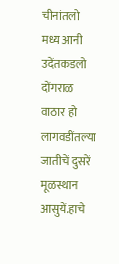चीनांतलो मध्य आनी उदेंतकडलो दोंगराळ वाठार हो लागवडींतल्या जातीचें दुसरें मूळस्थान आसुयें.हाचे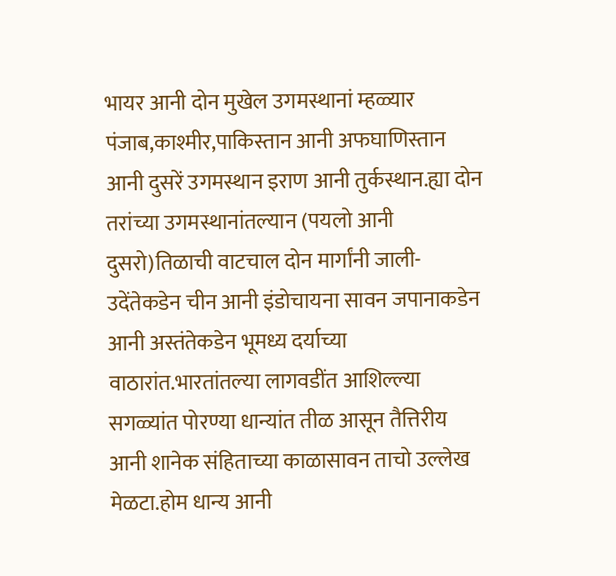भायर आनी दोन मुखेल उगमस्थानां म्हळ्यार पंजाब,काश्मीर,पाकिस्तान आनी अफघाणिस्तान आनी दुसरें उगमस्थान इराण आनी तुर्कस्थान.ह्या दोन तरांच्या उगमस्थानांतल्यान (पयलो आनी दुसरो)तिळाची वाटचाल दोन मार्गांनी जाली-उदेंतेकडेन चीन आनी इंडोचायना सावन जपानाकडेन आनी अस्तंतेकडेन भूमध्य दर्याच्या वाठारांत.भारतांतल्या लागवडींत आशिल्ल्या सगळ्यांत पोरण्या धान्यांत तीळ आसून तैत्तिरीय आनी शानेक संहिताच्या काळासावन ताचो उल्लेख मेळटा.होम धान्य आनी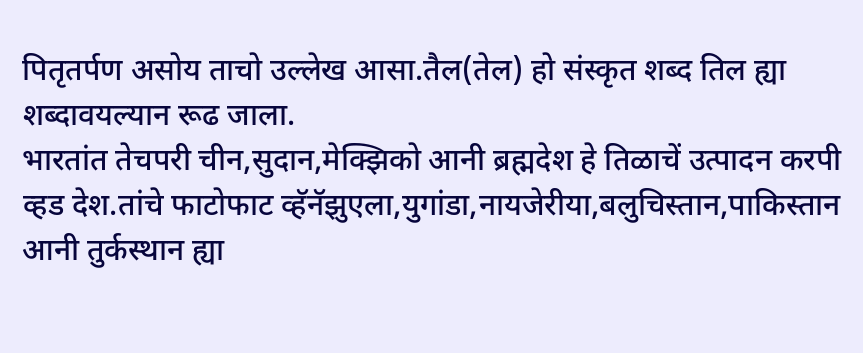पितृतर्पण असोय ताचो उल्लेख आसा.तैल(तेल) हो संस्कृत शब्द तिल ह्या शब्दावयल्यान रूढ जाला.
भारतांत तेचपरी चीन,सुदान,मेक्झिको आनी ब्रह्मदेश हे तिळाचें उत्पादन करपी व्हड देश.तांचे फाटोफाट व्हॅनॅझुएला,युगांडा,नायजेरीया,बलुचिस्तान,पाकिस्तान आनी तुर्कस्थान ह्या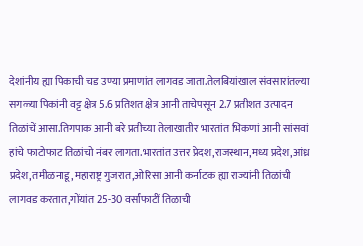देशांनीय ह्या पिकाची चड उण्या प्रमाणांत लागवड जाता.तेलबियांखाल संवसारांतल्या सगळ्या पिकांनी वट्ट क्षेत्र 5.6 प्रतिशत क्षेत्र आनी ताचेपसून 2.7 प्रतीशत उत्पादन तिळांचें आसा.तिगपाक आनी बरे प्रतीच्या तेलाखातीर भारतांत भिकणां आनी सांसवां हांचे फाटोफाट तिळांचो नंबर लागता.भारतांत उत्तर प्रेदश,राजस्थान,मध्य प्रदेश,आंध्र प्रदेश,तमीळनाडू,महाराष्ट्र गुजरात,ओरिसा आनी कर्नाटक ह्या राज्यांनी तिळांची लागवड करतात,गोंयांत 25-30 वर्सांफाटीं तिळाची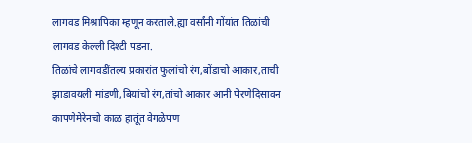लागवड मिश्रापिका म्हणून करताले.ह्या वर्सांनी गोंयांत तिळांची लागवड केल्ली दिश्टी पडना.
तिळांचे लागवडींतल्य प्रकारांत फुलांचो रंग,बोंडाचो आकार,ताची झाडावयली मांडणी,बियांचो रंग,तांचो आकार आनी पेरणेदिसावन कापणेमेरेनचो काळ हातूंत वेगळेपण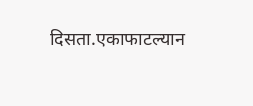दिसता.एकाफाटल्यान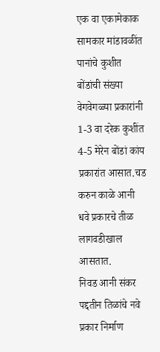एक वा एकामेकाक सामकार मांडावळींत पानांचे कुशीत बोंडांची संख्या वेगवेगळ्या प्रकारांनी 1-3 वा दरेक कुशींत 4-5 मेरेन बोंडां कांय प्रकारांत आसात.चड करुन काळे आनी धवे प्रकारचे तीळ लागवडीखाल आसतात.
निवड आनी संकर पद्दतीन तिळांचे नवे प्रकार निर्माण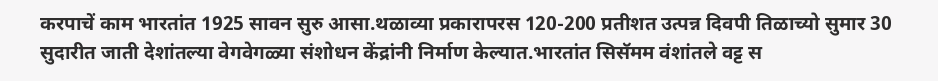करपाचें काम भारतांत 1925 सावन सुरु आसा.थळाव्या प्रकारापरस 120-200 प्रतीशत उत्पन्न दिवपी तिळाच्यो सुमार 30 सुदारीत जाती देशांतल्या वेगवेगळ्या संशोधन केंद्रांनी निर्माण केल्यात.भारतांत सिसॅमम वंशांतले वट्ट स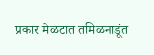प्रकार मेळटात तमिळनाडूंत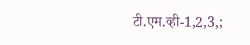टी.एम.व्ही-1,2,3,;